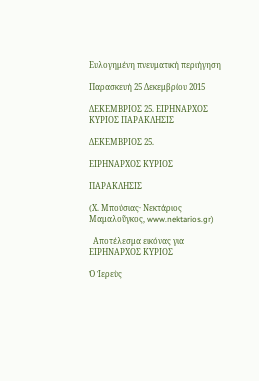Ευλογημένη πνευματική περιήγηση

Παρασκευή 25 Δεκεμβρίου 2015

ΔΕΚΕΜΒΡΙΟΣ 25. ΕΙΡΗΝΑΡΧΟΣ ΚΥΡΙΟΣ ΠΑΡΑΚΛΗΣΙΣ

ΔΕΚΕΜΒΡΙΟΣ 25.

ΕΙΡΗΝΑΡΧΟΣ ΚΥΡΙΟΣ

ΠΑΡΑΚΛΗΣΙΣ

(Χ. Μπούσιας· Νεκτάριος Μαμαλοῦγκος, www.nektarios.gr)

  Αποτέλεσμα εικόνας για ΕΙΡΗΝΑΡΧΟΣ ΚΥΡΙΟΣ

Ὁ Ἱερεὺς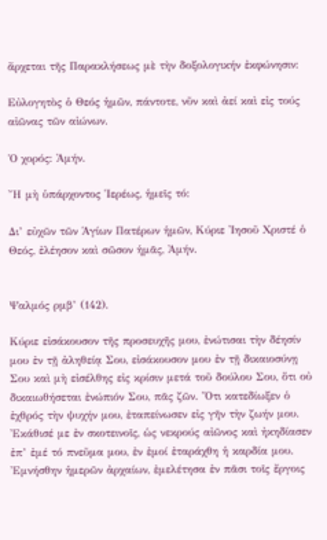ἄρχεται τῆς Παρακλήσεως μὲ τὴν δοξολογικήν ἐκφώνησιν:

Εὐλογητὸς ὁ Θεός ἡμῶν, πάντοτε, νῦν καὶ ἀεί καὶ εἰς τούς αἰῶνας τῶν αἰώνων.

Ὁ χορός: Ἀμήν.

Ἤ μὴ ὑπάρχοντος Ἱερέως, ἡμεῖς τό:

Δι’ εὐχῶν τῶν Ἁγίων Πατέρων ἡμῶν, Κύριε Ἰησοῦ Χριστέ ὁ Θεός, ἐλέησον καὶ σῶσον ἡμᾶς, Ἀμήν.


Ψαλμός ρμβ’ (142).

Κύριε εἰσάκουσον τῆς προσευχῆς μου, ἐνώτισαι τὴν δέησίν μου ἐν τῇ ἀληθείᾳ Σου, εἰσάκουσον μου ἐν τῇ δικαιοσύνῃ Σου καὶ μὴ εἰσέλθης εἰς κρίσιν μετά τοῦ δούλου Σου, ὅτι οὐ δικαιωθήσεται ἐνώπιόν Σου, πᾶς ζῶν. Ὅτι κατεδίωξεν ὁ ἐχθρός τὴν ψυχήν μου, ἐταπείνωσεν εἰς γῆν τὴν ζωήν μου. Ἐκάθισέ με ἐν σκοτεινοῖς, ὡς νεκρούς αἰῶνος καὶ ἠκηδίασεν ἐπ’ ἐμέ τό πνεῦμα μου, ἐν ἐμοί ἐταράχθη ἡ καρδία μου. Ἐμνήσθην ἡμερῶν ἀρχαίων, ἐμελέτησα ἐν πᾶσι τοῖς ἔργοις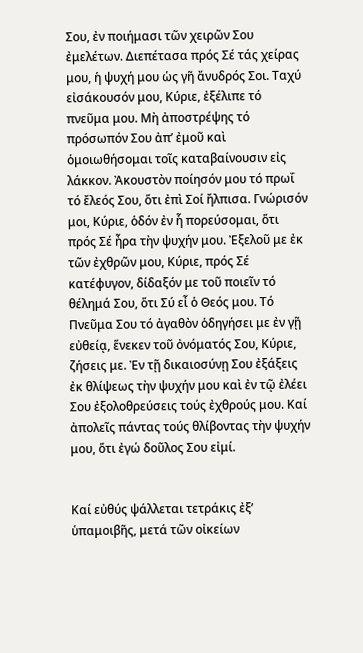Σου, ἐν ποιήμασι τῶν χειρῶν Σου ἐμελέτων. Διεπέτασα πρός Σέ τάς χείρας μου, ἡ ψυχή μου ὡς γῆ ἄνυδρός Σοι. Ταχύ εἰσάκουσόν μου, Κύριε, ἐξέλιπε τό πνεῦμα μου. Μὴ ἀποστρέψης τό πρόσωπόν Σου ἀπ’ ἐμοῦ καὶ ὁμοιωθήσομαι τοῖς καταβαίνουσιν εἰς λάκκον. Ἀκουστὸν ποίησόν μου τό πρωΐ τό ἔλεός Σου, ὅτι ἐπὶ Σοί ἤλπισα. Γνώρισόν μοι, Κύριε, ὁδόν ἐν ἧ πορεύσομαι, ὅτι πρός Σέ ἦρα τὴν ψυχήν μου. Ἐξελοῦ με ἐκ τῶν ἐχθρῶν μου, Κύριε, πρός Σέ κατέφυγον, δίδαξόν με τοῦ ποιεῖν τό θέλημά Σου, ὅτι Σύ εἶ ὁ Θεός μου. Τό Πνεῦμα Σου τό ἀγαθὸν ὁδηγήσει με ἐν γῇ εὐθείᾳ, ἕνεκεν τοῦ ὀνόματός Σου, Κύριε, ζήσεις με. Ἐν τῇ δικαιοσύνῃ Σου ἐξάξεις ἐκ θλίψεως τὴν ψυχήν μου καὶ ἐν τῷ ἐλέει Σου ἐξολοθρεύσεις τούς ἐχθρούς μου. Καί ἀπολεῖς πάντας τούς θλίβοντας τὴν ψυχήν μου, ὅτι ἐγώ δοῦλος Σου εἰμί.


Καί εὐθύς ψάλλεται τετράκις ἐξ’ ὑπαμοιβῆς, μετά τῶν οἰκείων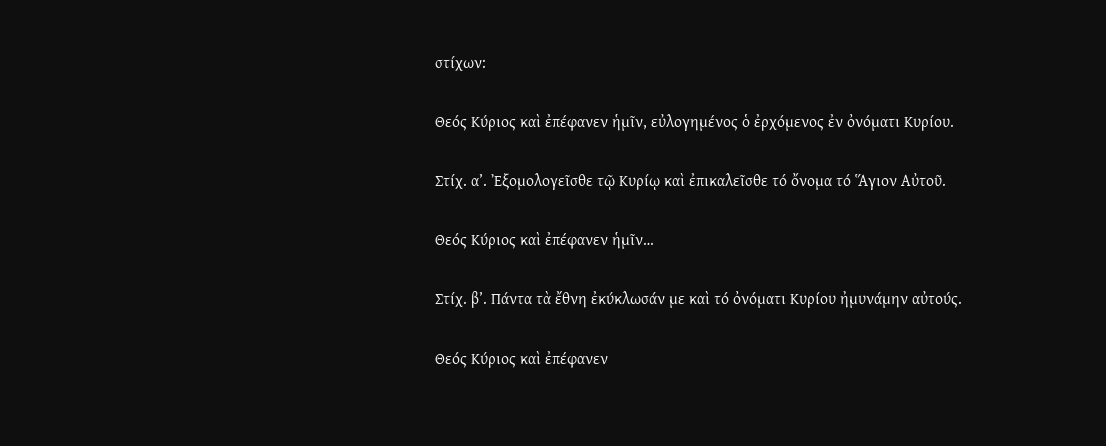στίχων:

Θεός Κύριος καὶ ἐπέφανεν ἡμῖν, εὐλογημένος ὁ ἐρχόμενος ἐν ὀνόματι Κυρίου.

Στίχ. α’. Ἐξομολογεῖσθε τῷ Κυρίῳ καὶ ἐπικαλεῖσθε τό ὄνομα τό Ἅγιον Αὐτοῦ.

Θεός Κύριος καὶ ἐπέφανεν ἡμῖν…

Στίχ. β’. Πάντα τὰ ἔθνη ἐκύκλωσάν με καὶ τό ὀνόματι Κυρίου ἠμυνάμην αὐτούς.

Θεός Κύριος καὶ ἐπέφανεν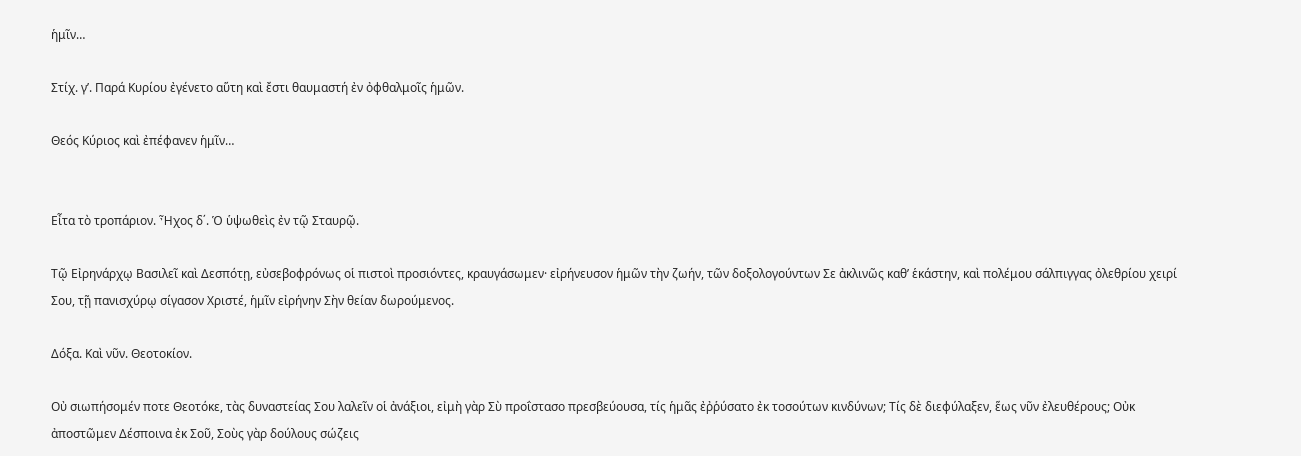ἡμῖν…

Στίχ. γ’. Παρά Κυρίου ἐγένετο αὕτη καὶ ἔστι θαυμαστή ἐν ὀφθαλμοῖς ἡμῶν.

Θεός Κύριος καὶ ἐπέφανεν ἡμῖν…


Εἶτα τὸ τροπάριον. Ἦχος δ΄. Ὁ ὑψωθεὶς ἐν τῷ Σταυρῷ.

Τῷ Εἰρηνάρχῳ Βασιλεῖ καὶ Δεσπότῃ, εὐσεβοφρόνως οἱ πιστοὶ προσιόντες, κραυγάσωμεν· εἰρήνευσον ἡμῶν τὴν ζωήν, τῶν δοξολογούντων Σε ἀκλινῶς καθ’ ἑκάστην, καὶ πολέμου σάλπιγγας ὀλεθρίου χειρί Σου, τῇ πανισχύρῳ σίγασον Χριστέ, ἡμῖν εἰρήνην Σὴν θείαν δωρούμενος.

Δόξα. Καὶ νῦν. Θεοτοκίον.

Οὐ σιωπήσομέν ποτε Θεοτόκε, τὰς δυναστείας Σου λαλεῖν οἱ ἀνάξιοι, εἰμὴ γὰρ Σὺ προΐστασο πρεσβεύουσα, τίς ἡμᾶς ἐῤῥύσατο ἐκ τοσούτων κινδύνων; Τίς δὲ διεφύλαξεν, ἕως νῦν ἐλευθέρους; Οὐκ ἀποστῶμεν Δέσποινα ἐκ Σοῦ, Σοὺς γὰρ δούλους σώζεις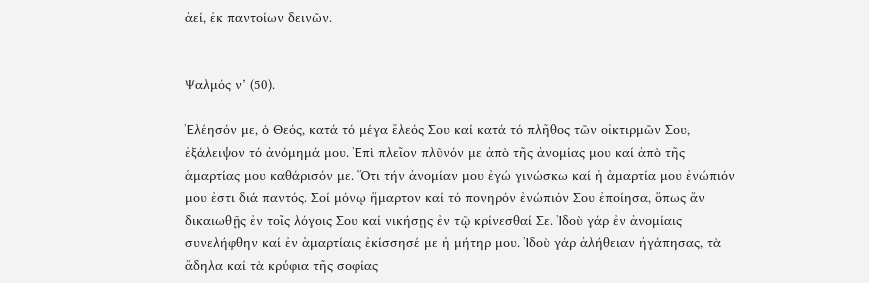ἀεί, ἐκ παντοίων δεινῶν.


Ψαλμός ν’ (50).

Ἐλέησόν με, ὁ Θεός, κατά τό μέγα ἔλεός Σου καί κατά τό πλῆθος τῶν οἰκτιρμῶν Σου, ἐξάλειψον τό ἀνόμημά μου. Ἐπὶ πλεῖον πλῦνόν με ἀπὸ τῆς ἀνομίας μου καί ἀπὸ τῆς ἁμαρτίας μου καθάρισόν με. Ὅτι τήν ἀνομίαν μου ἐγώ γινώσκω καί ἡ ἁμαρτία μου ἐνώπιόν μου ἐστι διά παντός. Σοί μόνῳ ἥμαρτον καί τό πονηρόν ἐνώπιόν Σου ἐποίησα, ὅπως ἄν δικαιωθῇς ἐν τοῖς λόγοις Σου καί νικήσῃς ἐν τῷ κρίνεσθαί Σε. Ἰδοὺ γάρ ἐν ἀνομίαις συνελήφθην καί ἐν ἁμαρτίαις ἐκίσσησέ με ἡ μήτηρ μου. Ἰδοὺ γάρ ἀλήθειαν ἠγάπησας, τὰ ἄδηλα καί τὰ κρύφια τῆς σοφίας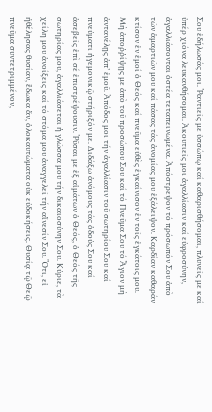Σου ἐδήλωσάς μοι. Ῥαντιεῖς με ὑσσώπῳ καί καθαρισθήσομαι, πλυνεῖς με καί ὑπέρ χιόνα λευκανθήσομαι. Ἀκουτιεῖς μοι ἀγαλλίασιν καί εὐφροσύνην, ἀγαλλιάσονται ὀστέα τεταπεινωμένα. Ἀπόστρεψον τό πρόσωπόν Σου ἀπὸ τῶν ἁμαρτιῶν μου καί πάσας τάς ἀνομίας μου ἐξάλειψον. Καρδίαν καθαράν κτίσον ἐν ἐμοί ὁ Θεός καί πνεῦμα εὐθὲς ἐγκαίνισον ἐν τοῖς ἐγκάτοις μου. Μὴ ἀποῤῥίψῃς με ἀπὸ τοῦ προσώπου Σου καί τό Πνεῦμα Σου τό Ἅγιον μὴ ἀντανέλῃς ἀπ’ ἐμοῦ. Ἀπόδος μοι τήν ἀγαλλίασιν τοῦ σωτηρίου Σου καί πνεύματι ἡγεμονικῷ στήριξόν με. Διδάξω ἀνόμους τάς ὁδούς Σου καί ἀσεβεῖς ἐπὶ σέ ἐπιστρέψουσιν. Ῥῦσαι με ἐξ αἱμάτων ὁ Θεός, ὁ Θεός τῆς σωτηρίας μου, ἀγαλλιάσεται ἡ γλῶσσα μου τήν δικαιοσύνην Σου. Κύριε, τὰ χείλη μου ἀνοίξεις καί τό στόμα μου ἀναγγελεῖ τήν αἴνεσίν Σου. Ὅτι, εἰ ἠθέλησας θυσίαν, ἔδωκα ἄν, ὁλοκαυτώματα οὐκ εὐδοκήσεις. Θυσίᾳ τῷ Θεῷ πνεῦμα συντετριμμένον,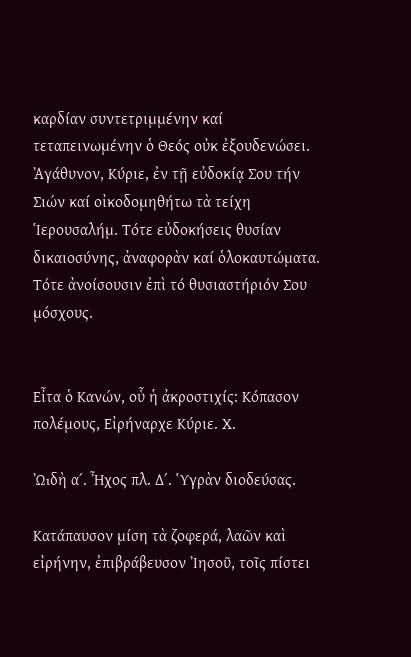καρδίαν συντετριμμένην καί τεταπεινωμένην ὁ Θεός οὐκ ἐξουδενώσει. Ἀγάθυνον, Κύριε, ἐν τῇ εὐδοκίᾳ Σου τήν Σιών καί οἰκοδομηθήτω τὰ τείχη Ἱερουσαλήμ. Τότε εὐδοκήσεις θυσίαν δικαιοσύνης, ἀναφορὰν καί ὁλοκαυτώματα. Τότε ἀνοίσουσιν ἐπὶ τό θυσιαστήριόν Σου μόσχους.


Εἶτα ὁ Κανών, οὗ ἡ ἀκροστιχίς: Κόπασον πολέμους, Εἰρήναρχε Κύριε. Χ.

ᾨδὴ α΄. Ἦχος πλ. Δ΄. Ὑγρὰν διοδεύσας.

Κατάπαυσον μίση τὰ ζοφερά, λαῶν καὶ εἰρήνην, ἐπιβράβευσον Ἰησοῦ, τοῖς πίστει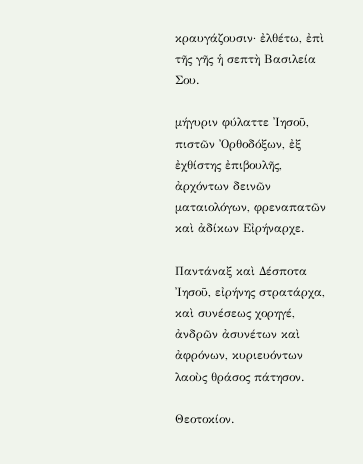κραυγάζουσιν· ἐλθέτω, ἐπὶ τῆς γῆς ἡ σεπτὴ Βασιλεία Σου.

μήγυριν φύλαττε Ἰησοῦ, πιστῶν Ὀρθοδόξων, ἐξ ἐχθίστης ἐπιβουλῆς, ἀρχόντων δεινῶν ματαιολόγων, φρεναπατῶν καὶ ἀδίκων Εἰρήναρχε.

Παντάναξ καὶ Δέσποτα Ἰησοῦ, εἰρήνης στρατάρχα, καὶ συνέσεως χορηγέ, ἀνδρῶν ἀσυνέτων καὶ ἀφρόνων, κυριευόντων λαοὺς θράσος πάτησον.

Θεοτοκίον.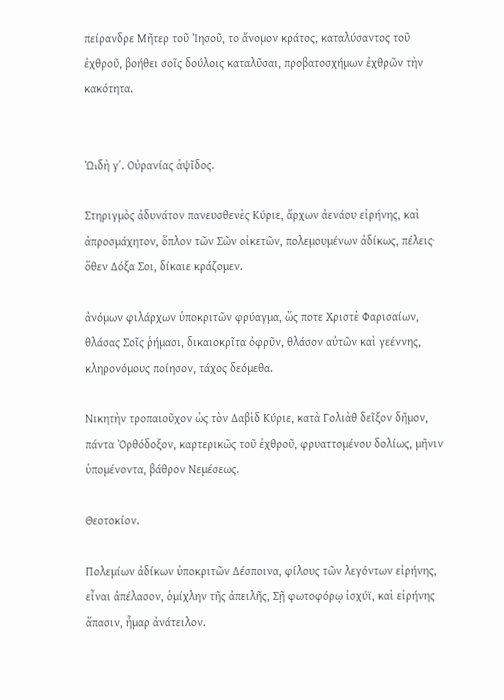πείρανδρε Μῆτερ τοῦ Ἰησοῦ, το ἄνομον κράτος, καταλύσαντος τοῦ ἐχθροῦ, βοήθει σοῖς δούλοις καταλῦσαι, προβατοσχήμων ἐχθρῶν τὴν κακότητα.


ᾨδὴ γ΄. Οὐρανίας ἁψῖδος.

Στηριγμὸς ἀδυνάτον πανευσθενὲς Κύριε, ἄρχων ἀενάου εἰρήνης, καὶ ἀπροσμάχητον, ὅπλον τῶν Σῶν οἰκετῶν, πολεμουμένων ἀδίκως, πέλεις· ὅθεν Δόξα Σοι, δίκαιε κράζομεν.

ἀνόμων φιλάρχων ὑποκριτῶν φρύαγμα, ὥς ποτε Χριστὲ Φαρισαίων, θλάσας Σοῖς ῥήμασι, δικαιοκρῖτα ὀφρῦν, θλάσον αὐτῶν καὶ γεέννης, κληρονόμους ποίησον, τάχος δεόμεθα.

Νικητὴν τροπαιοῦχον ὡς τὸν Δαβὶδ Κύριε, κατὰ Γολιὰθ δεῖξον δῆμον, πάντα Ὀρθόδοξον, καρτερικῶς τοῦ ἐχθροῦ, φρυαττομένου δολίως, μῆνιν ὑπομένοντα, βάθρον Νεμέσεως.

Θεοτοκίον.

Πολεμίων ἀδίκων ὑποκριτῶν Δέσποινα, φίλους τῶν λεγόντων εἰρήνης, εἶναι ἀπέλασον, ὁμίχλην τῆς ἀπειλῆς, Σῇ φωτοφόρῳ ἰσχύϊ, καὶ εἰρήνης ἅπασιν, ἦμαρ ἀνάτειλον.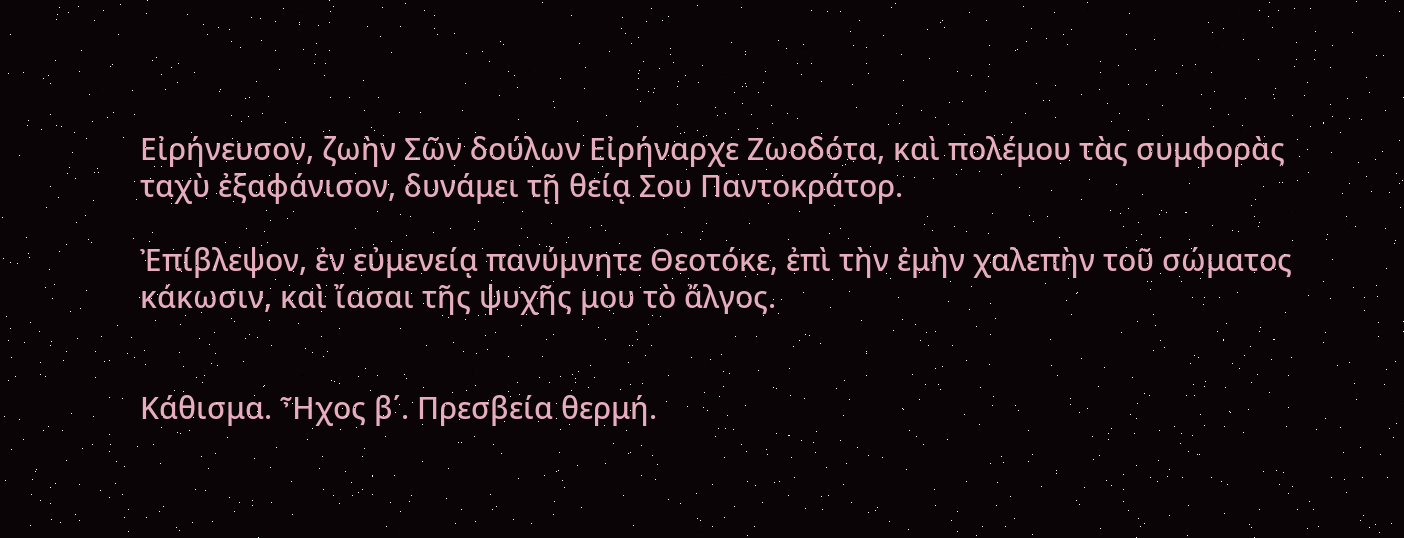Εἰρήνευσον, ζωὴν Σῶν δούλων Εἰρήναρχε Ζωοδότα, καὶ πολέμου τὰς συμφορὰς ταχὺ ἐξαφάνισον, δυνάμει τῇ θείᾳ Σου Παντοκράτορ.

Ἐπίβλεψον, ἐν εὐμενείᾳ πανύμνητε Θεοτόκε, ἐπὶ τὴν ἐμὴν χαλεπὴν τοῦ σώματος κάκωσιν, καὶ ἴασαι τῆς ψυχῆς μου τὸ ἄλγος.


Κάθισμα. Ἦχος β΄. Πρεσβεία θερμή.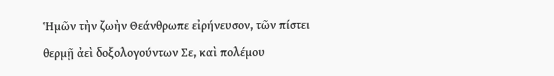Ἡμῶν τὴν ζωὴν Θεάνθρωπε εἰρήνευσον, τῶν πίστει θερμῇ ἀεὶ δοξολογούντων Σε, καὶ πολέμου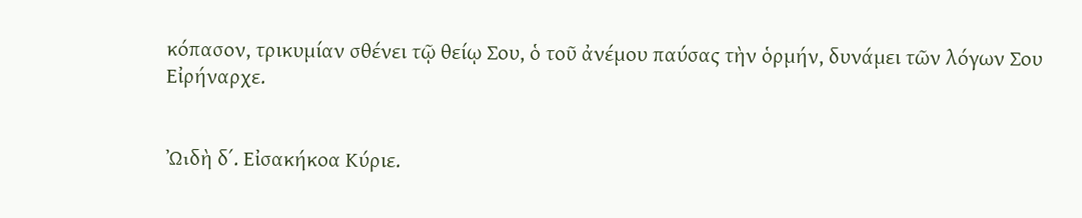κόπασον, τρικυμίαν σθένει τῷ θείῳ Σου, ὁ τοῦ ἀνέμου παύσας τὴν ὁρμήν, δυνάμει τῶν λόγων Σου Εἰρήναρχε.


ᾨδὴ δ΄. Εἰσακήκοα Κύριε.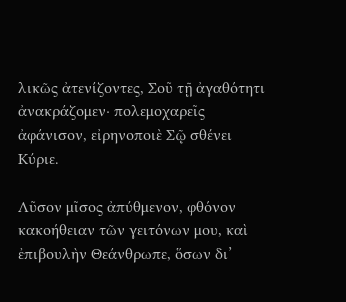λικῶς ἀτενίζοντες, Σοῦ τῇ ἀγαθότητι ἀνακράζομεν· πολεμοχαρεῖς ἀφάνισον, εἰρηνοποιὲ Σῷ σθένει Κύριε.

Λῦσον μῖσος ἀπύθμενον, φθόνον κακοήθειαν τῶν γειτόνων μου, καὶ ἐπιβουλὴν Θεάνθρωπε, ὅσων δι’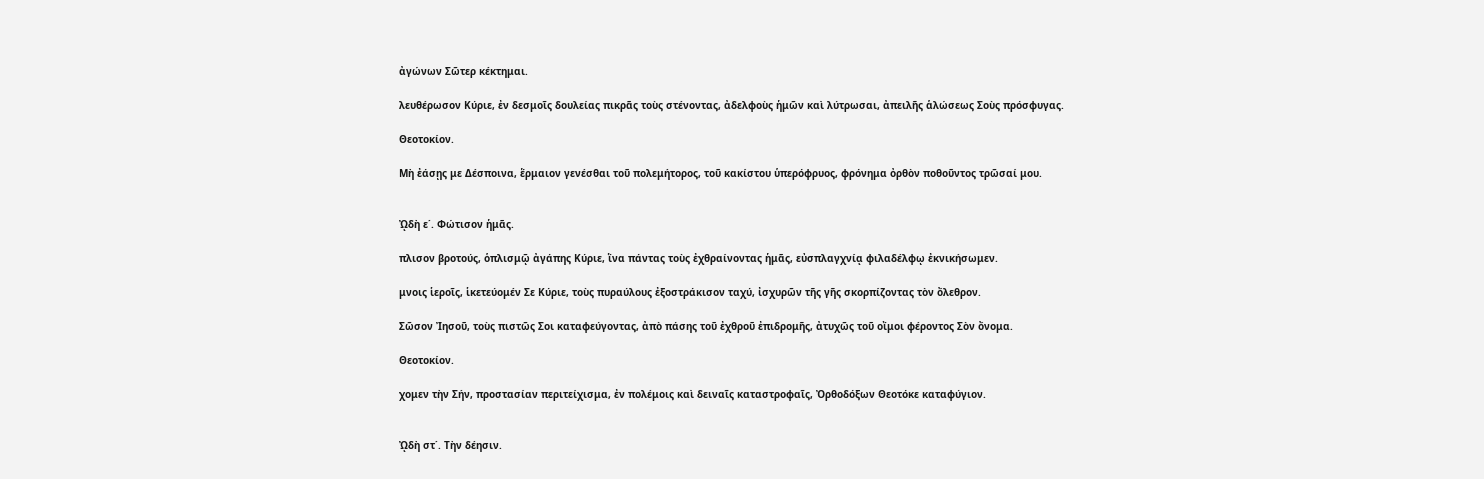ἀγώνων Σῶτερ κέκτημαι.

λευθέρωσον Κύριε, ἐν δεσμοῖς δουλείας πικρᾶς τοὺς στένοντας, ἀδελφοὺς ἡμῶν καὶ λύτρωσαι, ἀπειλῆς ἁλώσεως Σοὺς πρόσφυγας.

Θεοτοκίον.

Μὴ ἐάσῃς με Δέσποινα, ἕρμαιον γενέσθαι τοῦ πολεμήτορος, τοῦ κακίστου ὑπερόφρυος, φρόνημα ὀρθὸν ποθοῦντος τρῶσαί μου.


ᾨδὴ ε΄. Φώτισον ἡμᾶς.

πλισον βροτούς, ὁπλισμῷ ἀγάπης Κύριε, ἵνα πάντας τοὺς ἐχθραίνοντας ἡμᾶς, εὐσπλαγχνίᾳ φιλαδέλφῳ ἐκνικήσωμεν.

μνοις ἱεροῖς, ἱκετεύομέν Σε Κύριε, τοὺς πυραύλους ἐξοστράκισον ταχύ, ἰσχυρῶν τῆς γῆς σκορπίζοντας τὸν ὄλεθρον.

Σῶσον Ἰησοῦ, τοὺς πιστῶς Σοι καταφεύγοντας, ἀπὸ πάσης τοῦ ἐχθροῦ ἐπιδρομῆς, ἀτυχῶς τοῦ οἴμοι φέροντος Σὸν ὄνομα.

Θεοτοκίον.

χομεν τὴν Σήν, προστασίαν περιτείχισμα, ἐν πολέμοις καὶ δειναῖς καταστροφαῖς, Ὀρθοδόξων Θεοτόκε καταφύγιον.


ᾨδὴ στ΄. Τὴν δέησιν.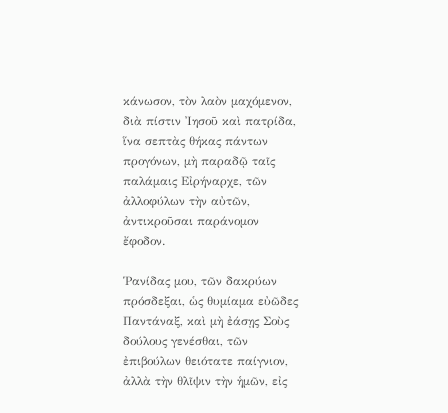κάνωσον, τὸν λαὸν μαχόμενον, διὰ πίστιν Ἰησοῦ καὶ πατρίδα, ἵνα σεπτὰς θήκας πάντων προγόνων, μὴ παραδῷ ταῖς παλάμαις Εἰρήναρχε, τῶν ἀλλοφύλων τὴν αὐτῶν, ἀντικροῦσαι παράνομον ἔφοδον.

Ῥανίδας μου, τῶν δακρύων πρόσδεξαι, ὡς θυμίαμα εὐῶδες Παντάναξ, καὶ μὴ ἐάσῃς Σοὺς δούλους γενέσθαι, τῶν ἐπιβούλων θειότατε παίγνιον, ἀλλὰ τὴν θλῖψιν τὴν ἡμῶν, εἰς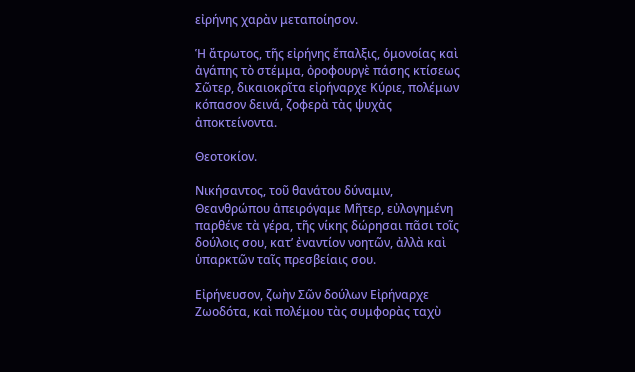εἰρήνης χαρὰν μεταποίησον.

Ἡ ἄτρωτος, τῆς εἰρήνης ἔπαλξις, ὁμονοίας καὶ ἀγάπης τὸ στέμμα, ὀροφουργὲ πάσης κτίσεως Σῶτερ, δικαιοκρῖτα εἰρήναρχε Κύριε, πολέμων κόπασον δεινά, ζοφερὰ τὰς ψυχὰς ἀποκτείνοντα.

Θεοτοκίον.

Νικήσαντος, τοῦ θανάτου δύναμιν, Θεανθρώπου ἀπειρόγαμε Μῆτερ, εὐλογημένη παρθένε τὰ γέρα, τῆς νίκης δώρησαι πᾶσι τοῖς δούλοις σου, κατ’ ἐναντίον νοητῶν, ἀλλὰ καὶ ὑπαρκτῶν ταῖς πρεσβείαις σου.

Εἰρήνευσον, ζωὴν Σῶν δούλων Εἰρήναρχε Ζωοδότα, καὶ πολέμου τὰς συμφορὰς ταχὺ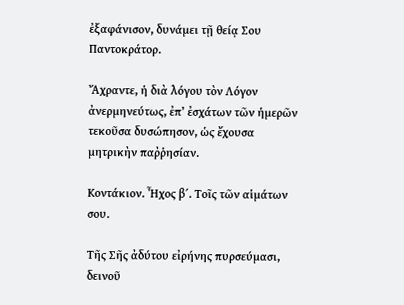ἐξαφάνισον, δυνάμει τῇ θείᾳ Σου Παντοκράτορ.

Ἄχραντε, ἡ διὰ λόγου τὸν Λόγον ἀνερμηνεύτως, ἐπ’ ἐσχάτων τῶν ἡμερῶν τεκοῦσα δυσώπησον, ὡς ἔχουσα μητρικὴν παῤῥησίαν.

Κοντάκιον. Ἦχος β΄. Τοῖς τῶν αἱμάτων σου.

Τῆς Σῆς ἀδύτου εἰρήνης πυρσεύμασι, δεινοῦ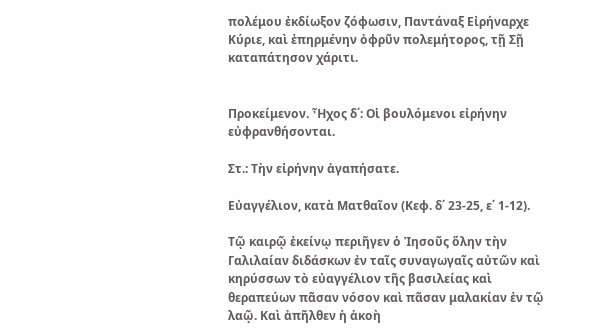πολέμου ἐκδίωξον ζόφωσιν, Παντάναξ Εἰρήναρχε Κύριε, καὶ ἐπηρμένην ὀφρῦν πολεμήτορος, τῇ Σῇ καταπάτησον χάριτι.


Προκείμενον. Ἦχος δ΄: Οἱ βουλόμενοι εἰρήνην εὐφρανθήσονται.

Στ.: Τὴν εἰρήνην ἀγαπήσατε.

Εὐαγγέλιον, κατὰ Ματθαῖον (Κεφ. δ΄ 23-25, ε΄ 1-12).

Τῷ καιρῷ ἐκείνῳ περιῆγεν ὁ Ἰησοῦς ὅλην τὴν Γαλιλαίαν διδάσκων ἐν ταῖς συναγωγαῖς αὐτῶν καὶ κηρύσσων τὸ εὐαγγέλιον τῆς βασιλείας καὶ θεραπεύων πᾶσαν νόσον καὶ πᾶσαν μαλακίαν ἐν τῷ λαῷ. Καὶ ἀπῆλθεν ἡ ἀκοὴ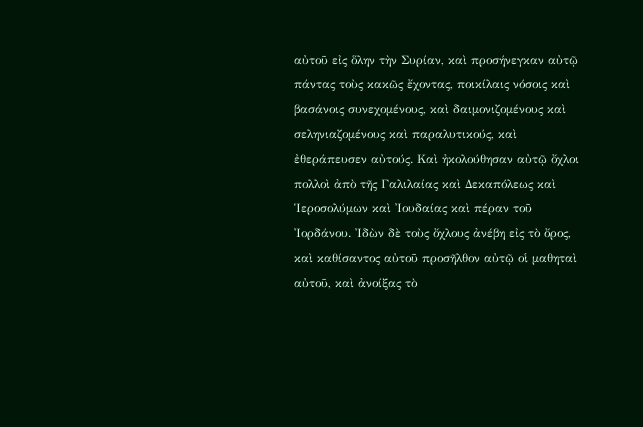αὐτοῦ εἰς ὅλην τὴν Συρίαν, καὶ προσήνεγκαν αὐτῷ πάντας τοὺς κακῶς ἔχοντας, ποικίλαις νόσοις καὶ βασάνοις συνεχομένους, καὶ δαιμονιζομένους καὶ σεληνιαζομένους καὶ παραλυτικούς, καὶ ἐθεράπευσεν αὐτούς. Καὶ ἠκολούθησαν αὐτῷ ὄχλοι πολλοὶ ἀπὸ τῆς Γαλιλαίας καὶ Δεκαπόλεως καὶ Ἱεροσολύμων καὶ Ἰουδαίας καὶ πέραν τοῦ Ἰορδάνου. Ἰδὼν δὲ τοὺς ὄχλους ἀνέβη εἰς τὸ ὄρος, καὶ καθίσαντος αὐτοῦ προσῆλθον αὐτῷ οἱ μαθηταὶ αὐτοῦ, καὶ ἀνοίξας τὸ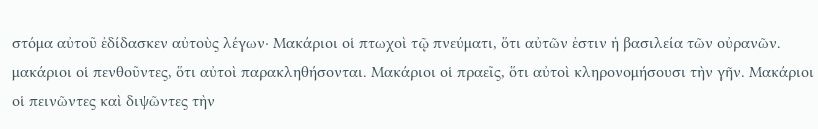στόμα αὐτοῦ ἐδίδασκεν αὐτοὺς λέγων· Μακάριοι οἱ πτωχοὶ τῷ πνεύματι, ὅτι αὐτῶν ἐστιν ἡ βασιλεία τῶν οὐρανῶν. μακάριοι οἱ πενθοῦντες, ὅτι αὐτοὶ παρακληθήσονται. Μακάριοι οἱ πραεῖς, ὅτι αὐτοὶ κληρονομήσουσι τὴν γῆν. Μακάριοι οἱ πεινῶντες καὶ διψῶντες τὴν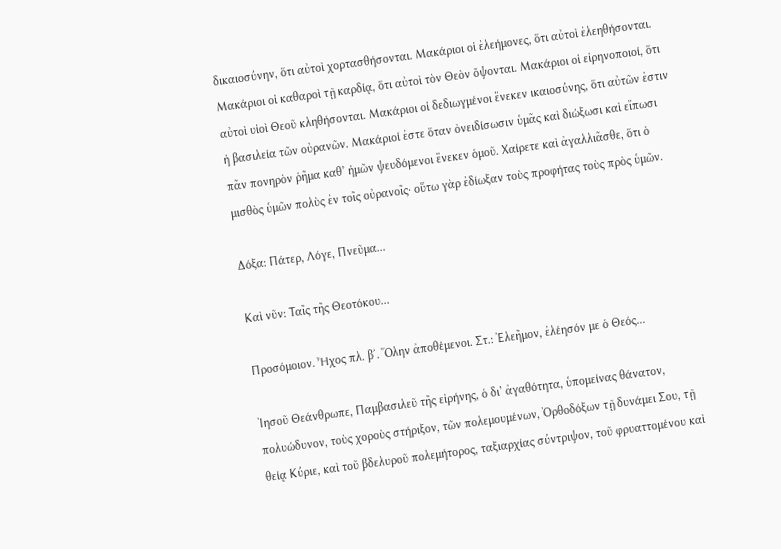δικαιοσύνην, ὅτι αὐτοὶ χορτασθήσονται. Μακάριοι οἱ ἐλεήμονες, ὅτι αὐτοὶ ἐλεηθήσονται. Μακάριοι οἱ καθαροὶ τῇ καρδίᾳ, ὅτι αὐτοὶ τὸν Θεὸν ὄψονται. Μακάριοι οἱ εἰρηνοποιοί, ὅτι αὐτοὶ υἱοὶ Θεοῦ κληθήσονται. Μακάριοι οἱ δεδιωγμένοι ἕνεκεν ικαιοσύνης, ὅτι αὐτῶν ἐστιν ἡ βασιλεία τῶν οὐρανῶν. Μακάριοί ἐστε ὅταν ὀνειδίσωσιν ὑμᾶς καὶ διώξωσι καὶ εἴπωσι πᾶν πονηρὸν ῥῆμα καθ’ ἡμῶν ψευδόμενοι ἕνεκεν ὁμοῦ. Χαίρετε καὶ ἀγαλλιᾶσθε, ὅτι ὁ μισθὸς ὑμῶν πολὺς ἐν τοῖς οὐρανοῖς· οὕτω γὰρ ἐδίωξαν τοὺς προφήτας τοὺς πρὸς ὑμῶν.

Δόξα: Πάτερ, Λόγε, Πνεῦμα...

Καὶ νῦν: Ταῖς τῆς Θεοτόκου...

Προσόμοιον. Ἦχος πλ. β΄. Ὅλην ἀποθέμενοι. Στ.: Ἐλεῆμον, ἐλέησόν με ὁ Θεός...

Ἰησοῦ Θεάνθρωπε, Παμβασιλεῦ τῆς εἰρήνης, ὁ δι’ ἀγαθότητα, ὑπομείνας θάνατον, πολυώδυνον, τοὺς χοροὺς στήριξον, τῶν πολεμουμένων, Ὀρθοδόξων τῇ δυνάμει Σου, τῇ θείᾳ Κύριε, καὶ τοῦ βδελυροῦ πολεμήτορος, ταξιαρχίας σύντριψον, τοῦ φρυαττομένου καὶ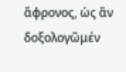ἄφρονος, ὡς ἂν δοξολογῶμέν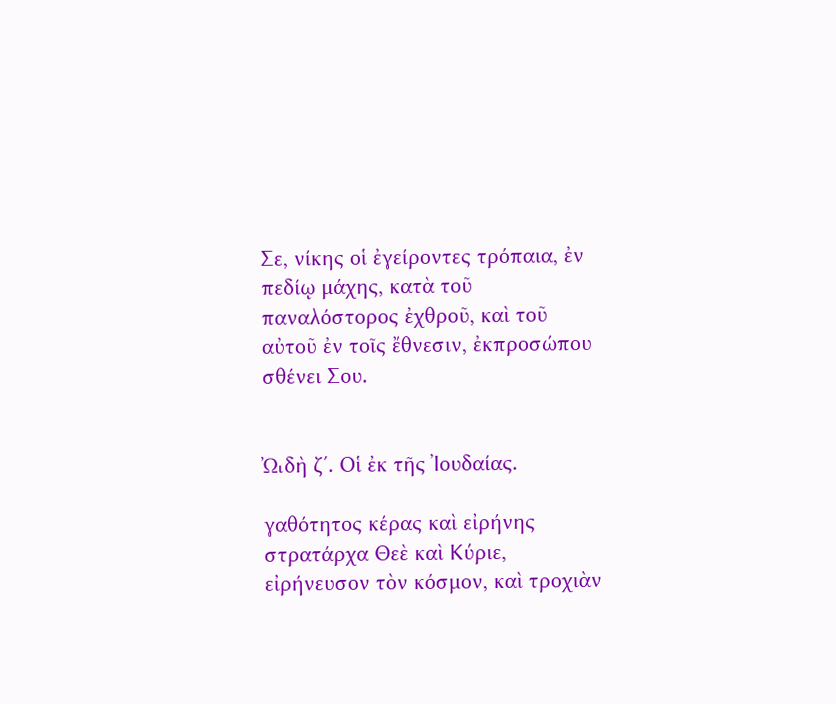Σε, νίκης οἱ ἐγείροντες τρόπαια, ἐν πεδίῳ μάχης, κατὰ τοῦ παναλόστορος ἐχθροῦ, καὶ τοῦ αὐτοῦ ἐν τοῖς ἔθνεσιν, ἐκπροσώπου σθένει Σου.


ᾨδὴ ζ΄. Οἱ ἐκ τῆς Ἰουδαίας.

γαθότητος κέρας καὶ εἰρήνης στρατάρχα Θεὲ καὶ Κύριε, εἰρήνευσον τὸν κόσμον, καὶ τροχιὰν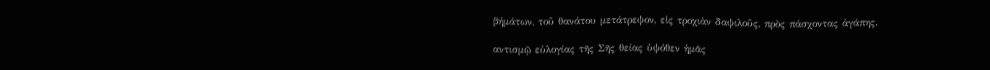βήμάτων, τοῦ θανάτου μετάτρεψον, εἰς τροχιὰν δαψιλοῦς, πρὸς πάσχοντας ἀγάπης.

αντισμῷ εὐλογίας τῆς Σῆς θείας ὑψόθεν ἡμᾶς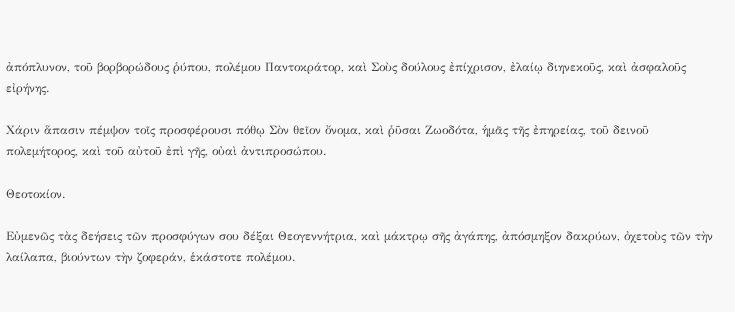ἀπόπλυνον, τοῦ βορβορώδους ῥύπου, πολέμου Παντοκράτορ, καὶ Σοὺς δούλους ἐπίχρισον, ἐλαίῳ διηνεκοῦς, καὶ ἀσφαλοῦς εἰρήνης.

Χάριν ἅπασιν πέμψον τοῖς προσφέρουσι πόθῳ Σὸν θεῖον ὄνομα, καὶ ῥῦσαι Ζωοδότα, ἡμᾶς τῆς ἐπηρείας, τοῦ δεινοῦ πολεμήτορος, καὶ τοῦ αὐτοῦ ἐπὶ γῆς, οὐαὶ ἀντιπροσώπου.

Θεοτοκίον.

Εὐμενῶς τὰς δεήσεις τῶν προσφύγων σου δέξαι Θεογεννήτρια, καὶ μάκτρῳ σῆς ἀγάπης, ἀπόσμηξον δακρύων, ὀχετοὺς τῶν τὴν λαίλαπα, βιούντων τὴν ζοφεράν, ἑκάστοτε πολέμου.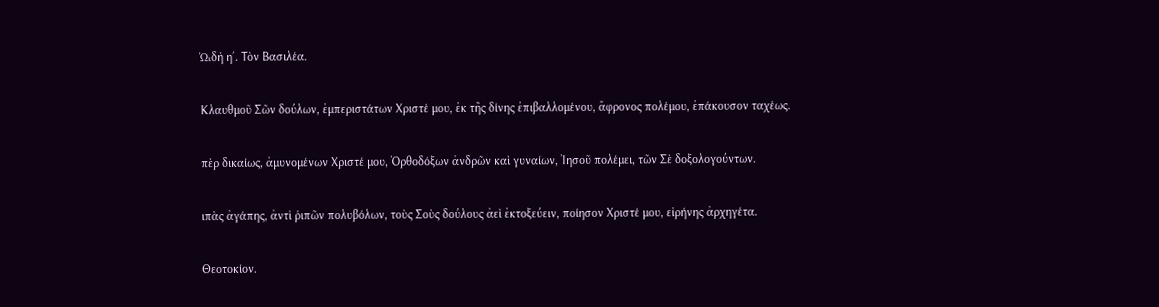ᾨδὴ η΄. Τὸν Βασιλέα.

Κλαυθμοῦ Σῶν δούλων, ἐμπεριστάτων Χριστέ μου, ἐκ τῆς δίνης ἐπιβαλλομένου, ἄφρονος πολέμου, ἐπάκουσον ταχέως.

πὲρ δικαίως, ἀμυνομένων Χριστέ μου, Ὀρθοδόξων ἀνδρῶν καὶ γυναίων, Ἰησοῦ πολέμει, τῶν Σὲ δοξολογούντων.

ιπὰς ἀγάπης, ἀντὶ ῥιπῶν πολυβόλων, τοὺς Σοὺς δούλους ἀεὶ ἐκτοξεύειν, ποίησον Χριστέ μου, εἰρήνης ἀρχηγέτα.

Θεοτοκίον.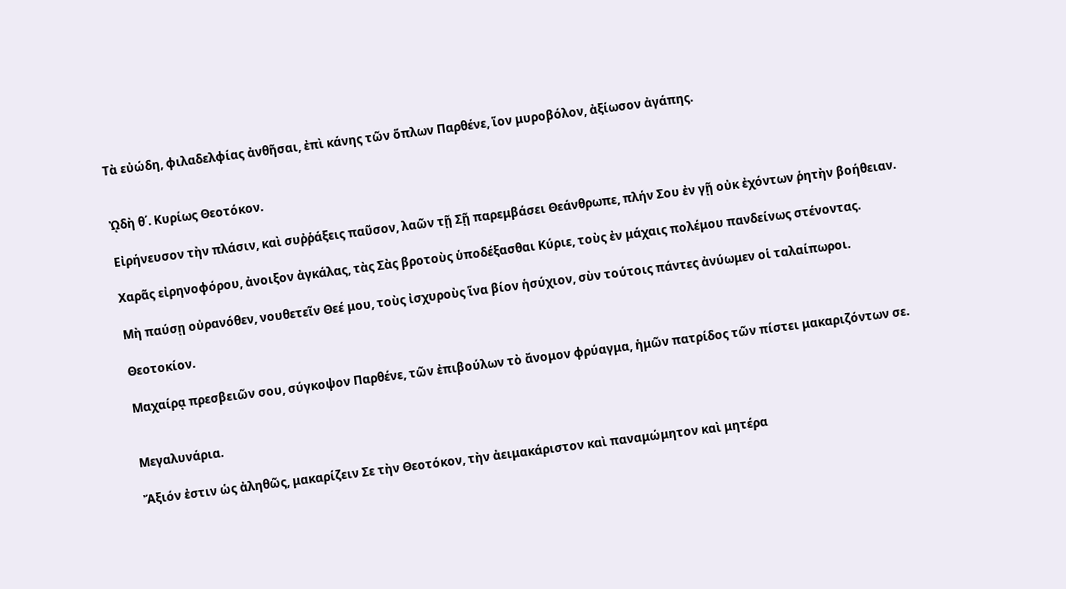Τὰ εὐώδη, φιλαδελφίας ἀνθῆσαι, ἐπὶ κάνης τῶν ὅπλων Παρθένε, ἵον μυροβόλον, ἀξίωσον ἀγάπης.


ᾨδὴ θ΄. Κυρίως Θεοτόκον.

Εἰρήνευσον τὴν πλάσιν, καὶ συῤῥάξεις παῦσον, λαῶν τῇ Σῇ παρεμβάσει Θεάνθρωπε, πλήν Σου ἐν γῇ οὐκ ἐχόντων ῥητὴν βοήθειαν.

Χαρᾶς εἰρηνοφόρου, ἀνοιξον ἀγκάλας, τὰς Σὰς βροτοὺς ὑποδέξασθαι Κύριε, τοὺς ἐν μάχαις πολέμου πανδείνως στένοντας.

Μὴ παύσῃ οὐρανόθεν, νουθετεῖν Θεέ μου, τοὺς ἰσχυροὺς ἵνα βίον ἡσύχιον, σὺν τούτοις πάντες ἀνύωμεν οἱ ταλαίπωροι.

Θεοτοκίον.

Μαχαίρᾳ πρεσβειῶν σου, σύγκοψον Παρθένε, τῶν ἐπιβούλων τὸ ἄνομον φρύαγμα, ἡμῶν πατρίδος τῶν πίστει μακαριζόντων σε.


Μεγαλυνάρια.

Ἄξιόν ἐστιν ὡς ἀληθῶς, μακαρίζειν Σε τὴν Θεοτόκον, τὴν ἀειμακάριστον καὶ παναμώμητον καὶ μητέρα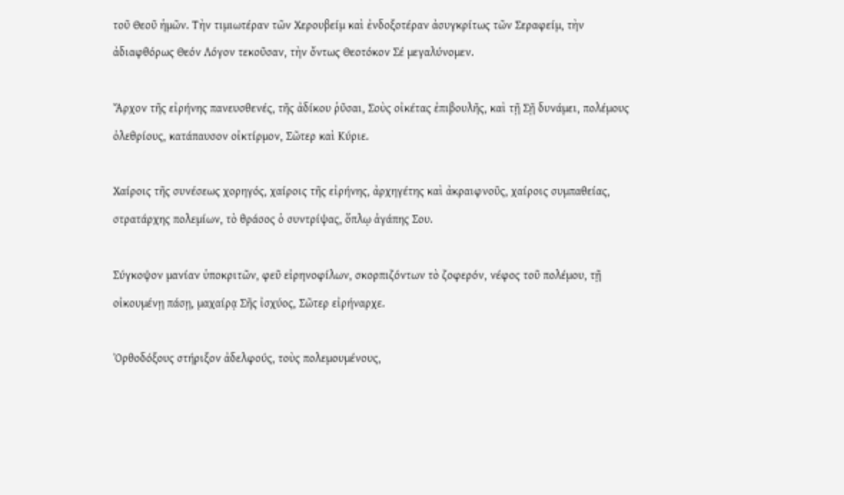τοῦ Θεοῦ ἡμῶν. Τὴν τιμιωτέραν τῶν Χερουβείμ καὶ ἐνδοξοτέραν ἀσυγκρίτως τῶν Σεραφείμ, τὴν ἀδιαφθόρως Θεόν Λόγον τεκοῦσαν, τὴν ὄντως Θεοτόκον Σέ μεγαλύνομεν.

Ἄρχον τῆς εἰρήνης πανευσθενές, τῆς ἀδίκου ῥῦσαι, Σοὺς οἰκέτας ἐπιβουλῆς, καὶ τῇ Σῇ δυνάμει, πολέμους ὀλεθρίους, κατάπαυσον οἰκτίρμον, Σῶτερ καὶ Κύριε.

Χαίροις τῆς συνέσεως χορηγός, χαίροις τῆς εἰρήνης, ἀρχηγέτης καὶ ἀκραιφνοῦς, χαίροις συμπαθείας, στρατάρχης πολεμίων, τὸ θράσος ὁ συντρίψας, ὅπλῳ ἀγάπης Σου.

Σύγκοψον μανίαν ὑποκριτῶν, φεῦ εἰρηνοφίλων, σκορπιζόντων τὸ ζοφερόν, νέφος τοῦ πολέμου, τῇ οἰκουμένῃ πάσῃ, μαχαίρᾳ Σῆς ἰσχύος, Σῶτερ εἰρήναρχε.

Ὀρθοδόξους στήριξον ἀδελφούς, τοὺς πολεμουμένους,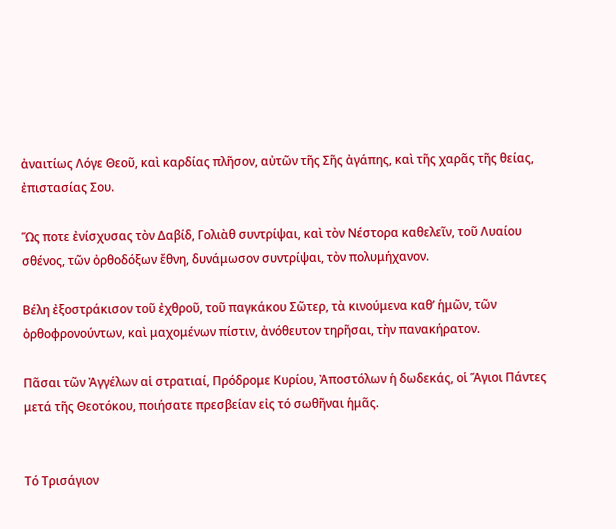ἀναιτίως Λόγε Θεοῦ, καὶ καρδίας πλῆσον, αὐτῶν τῆς Σῆς ἀγάπης, καὶ τῆς χαρᾶς τῆς θείας, ἐπιστασίας Σου.

Ὥς ποτε ἐνίσχυσας τὸν Δαβίδ, Γολιὰθ συντρίψαι, καὶ τὸν Νέστορα καθελεῖν, τοῦ Λυαίου σθένος, τῶν ὀρθοδόξων ἔθνη, δυνάμωσον συντρίψαι, τὸν πολυμήχανον.

Βέλη ἐξοστράκισον τοῦ ἐχθροῦ, τοῦ παγκάκου Σῶτερ, τὰ κινούμενα καθ’ ἡμῶν, τῶν ὀρθοφρονούντων, καὶ μαχομένων πίστιν, ἀνόθευτον τηρῆσαι, τὴν πανακήρατον.

Πᾶσαι τῶν Ἀγγέλων αἱ στρατιαί, Πρόδρομε Κυρίου, Ἀποστόλων ἡ δωδεκάς, οἱ Ἅγιοι Πάντες μετά τῆς Θεοτόκου, ποιήσατε πρεσβείαν εἰς τό σωθῆναι ἡμᾶς.


Τό Τρισάγιον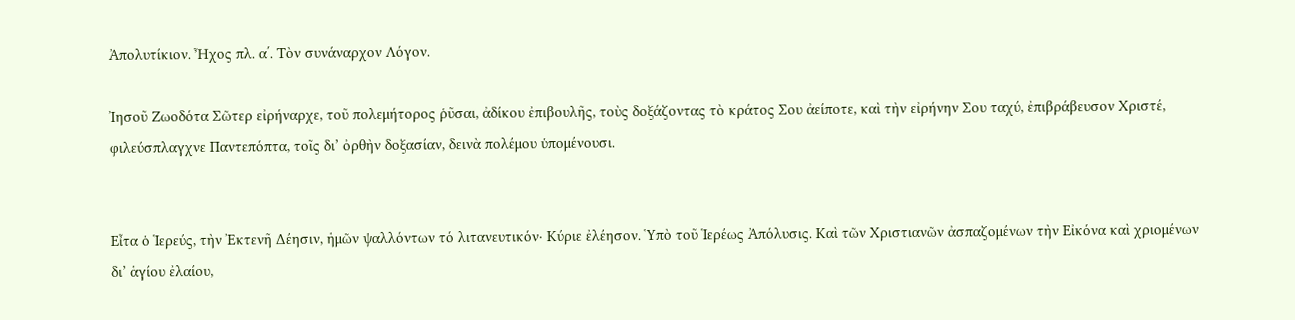Ἀπολυτίκιον. Ἦχος πλ. α΄. Τὸν συνάναρχον Λόγον.

Ἰησοῦ Ζωοδότα Σῶτερ εἰρήναρχε, τοῦ πολεμήτορος ῥῦσαι, ἀδίκου ἐπιβουλῆς, τοὺς δοξάζοντας τὸ κράτος Σου ἀείποτε, καὶ τὴν εἰρήνην Σου ταχύ, ἐπιβράβευσον Χριστέ, φιλεύσπλαγχνε Παντεπόπτα, τοῖς δι’ ὀρθὴν δοξασίαν, δεινὰ πολέμου ὑπομένουσι.


Εἶτα ὁ Ἱερεύς, τὴν Ἐκτενῆ Δέησιν, ἡμῶν ψαλλόντων τό λιτανευτικόν· Κύριε ἐλέησον. Ὑπὸ τοῦ Ἱερέως Ἀπόλυσις. Καὶ τῶν Χριστιανῶν ἀσπαζομένων τὴν Εἰκόνα καὶ χριομένων δι’ ἁγίου ἐλαίου,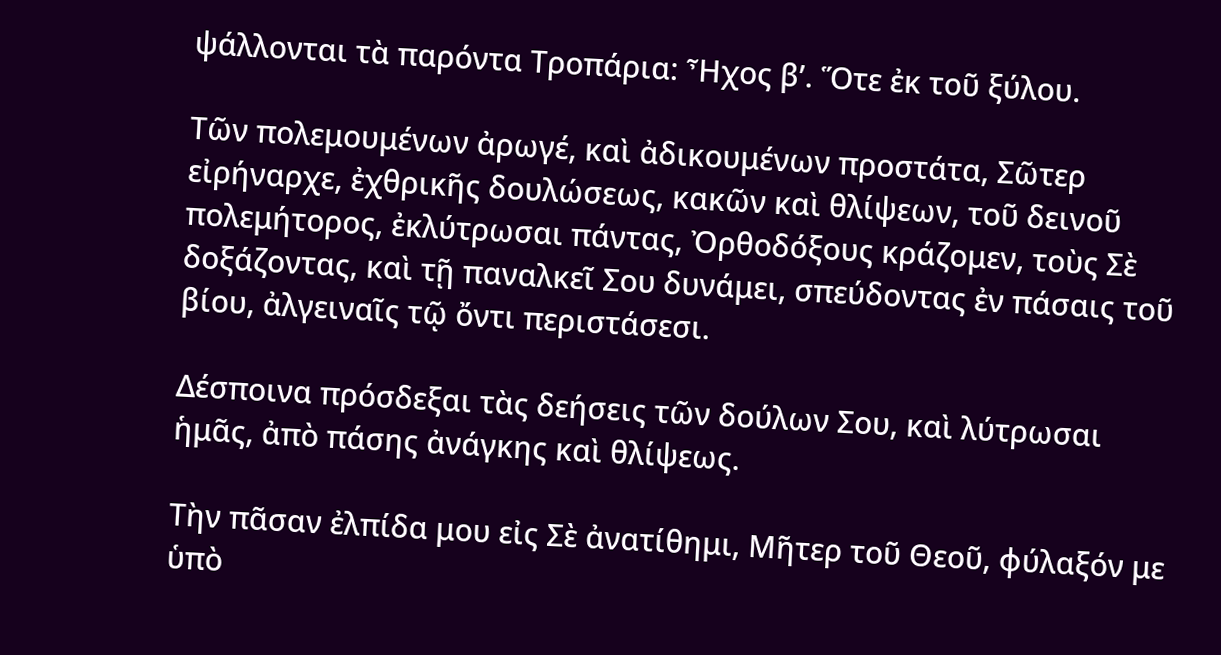ψάλλονται τὰ παρόντα Τροπάρια: Ἦχος β’. Ὅτε ἐκ τοῦ ξύλου.

Τῶν πολεμουμένων ἀρωγέ, καὶ ἀδικουμένων προστάτα, Σῶτερ εἰρήναρχε, ἐχθρικῆς δουλώσεως, κακῶν καὶ θλίψεων, τοῦ δεινοῦ πολεμήτορος, ἐκλύτρωσαι πάντας, Ὀρθοδόξους κράζομεν, τοὺς Σὲ δοξάζοντας, καὶ τῇ παναλκεῖ Σου δυνάμει, σπεύδοντας ἐν πάσαις τοῦ βίου, ἀλγειναῖς τῷ ὄντι περιστάσεσι.

Δέσποινα πρόσδεξαι τὰς δεήσεις τῶν δούλων Σου, καὶ λύτρωσαι ἡμᾶς, ἀπὸ πάσης ἀνάγκης καὶ θλίψεως.

Τὴν πᾶσαν ἐλπίδα μου εἰς Σὲ ἀνατίθημι, Μῆτερ τοῦ Θεοῦ, φύλαξόν με ὑπὸ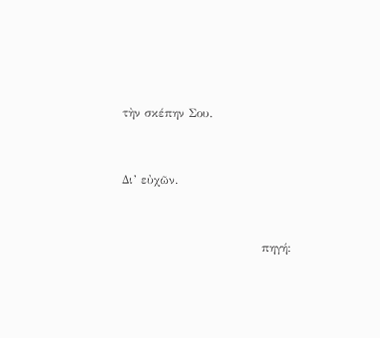τὴν σκέπην Σου.


Δι’ εὐχῶν.


                                   πηγή: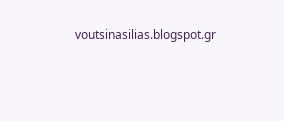voutsinasilias.blogspot.gr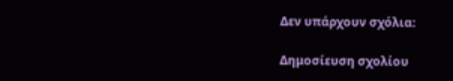Δεν υπάρχουν σχόλια:

Δημοσίευση σχολίου